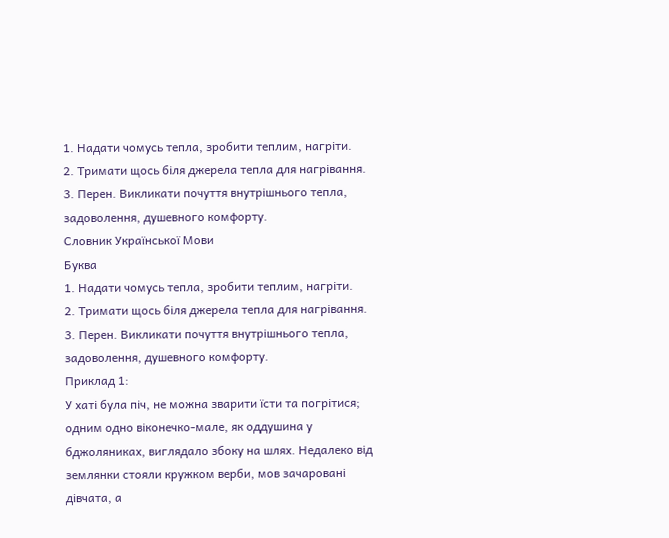1. Надати чомусь тепла, зробити теплим, нагріти.
2. Тримати щось біля джерела тепла для нагрівання.
3. Перен. Викликати почуття внутрішнього тепла, задоволення, душевного комфорту.
Словник Української Мови
Буква
1. Надати чомусь тепла, зробити теплим, нагріти.
2. Тримати щось біля джерела тепла для нагрівання.
3. Перен. Викликати почуття внутрішнього тепла, задоволення, душевного комфорту.
Приклад 1:
У хаті була піч, не можна зварити їсти та погрітися; одним одно віконечко-мале, як оддушина у бджоляниках, виглядало збоку на шлях. Недалеко від землянки стояли кружком верби, мов зачаровані дівчата, а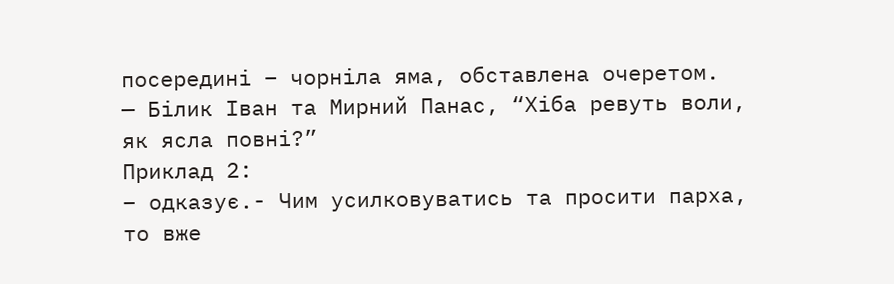посередині – чорніла яма, обставлена очеретом.
— Білик Іван та Мирний Панас, “Хіба ревуть воли, як ясла повні?”
Приклад 2:
– одказує.- Чим усилковуватись та просити парха, то вже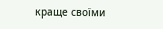краще своїми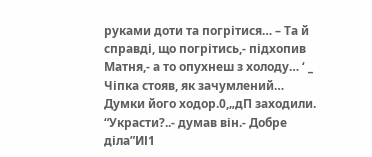руками доти та погрітися… – Та й справді, що погрітись,- підхопив Матня,- а то опухнеш з холоду… ‘ _ Чіпка стояв, як зачумлений… Думки його ходор.0,„дП заходили. “Украсти?..- думав він.- Добре діла”ИІ1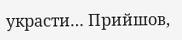украсти… Прийшов,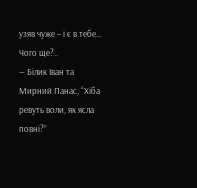узяв чуже – і є в тебе… Чого ще?..
— Білик Іван та Мирний Панас, “Хіба ревуть воли, як ясла повні?”